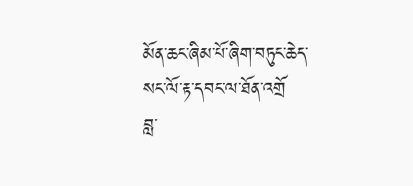མོན་ཆང་ཞིམ་པོ་ཞིག་བཏུང་ཆེད་སང་ལོ་རྟ་དབང་ལ་ཐོན་འགྲོ
བླ་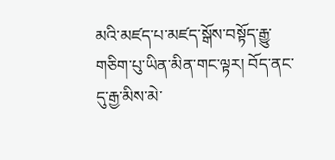མའི་མཛད་པ་མཛད་སྒོས་བསྟོད་རྒྱུ་གཅིག་པུ་ཡིན་མིན་གང་ལྟར། བོད་ནང་དུ་རྒྱ་མིས་མེ་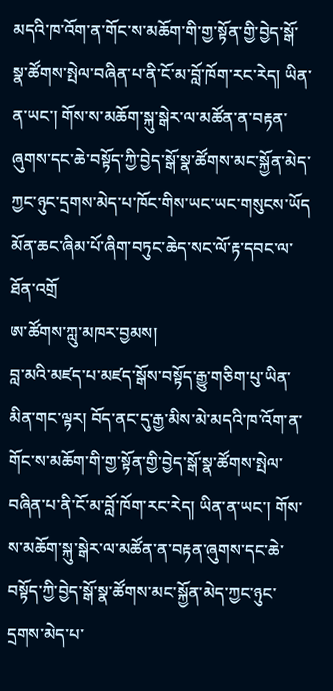མདའི་ཁ་འོག་ན་གོང་ས་མཆོག་གི་གྱ་སྟོན་གྱི་བྱེད་སྒོ་སྣ་ཚོགས་སྤེལ་བཞིན་པ་ནི་ངོ་མ་བློ་ཁོག་རང་རེད། ཡིན་ན་ཡང་། གོས་ས་མཆོག་སྐུ་སྒེར་ལ་མཚོན་ན་བརྟན་ཞུགས་དང་ཆེ་བསྟོད་ཀྱི་བྱེད་སྒོ་སྣ་ཚོགས་མང་སྐྱོན་མེད་ཀྱང་ཉུང་དྲགས་མེད་པ་ཁོང་གིས་ཡང་ཡང་གསུངས་ཡོད
མོན་ཆང་ཞིམ་པོ་ཞིག་བཏུང་ཆེད་སང་ལོ་རྟ་དབང་ལ་ཐོན་འགྲོ
ཨ་ཚོགས་ཀླུ་མཁར་བྱམས།
བླ་མའི་མཛད་པ་མཛད་སྒོས་བསྟོད་རྒྱུ་གཅིག་པུ་ཡིན་མིན་གང་ལྟར། བོད་ནང་དུ་རྒྱ་མིས་མེ་མདའི་ཁ་འོག་ན་གོང་ས་མཆོག་གི་གྱ་སྟོན་གྱི་བྱེད་སྒོ་སྣ་ཚོགས་སྤེལ་བཞིན་པ་ནི་ངོ་མ་བློ་ཁོག་རང་རེད། ཡིན་ན་ཡང་། གོས་ས་མཆོག་སྐུ་སྒེར་ལ་མཚོན་ན་བརྟན་ཞུགས་དང་ཆེ་བསྟོད་ཀྱི་བྱེད་སྒོ་སྣ་ཚོགས་མང་སྐྱོན་མེད་ཀྱང་ཉུང་དྲགས་མེད་པ་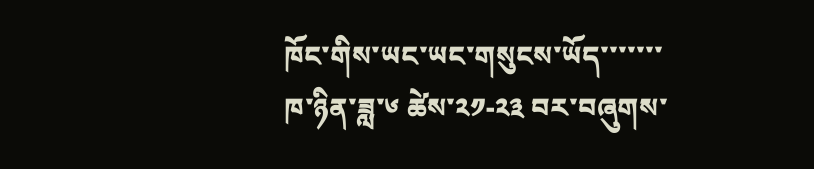ཁོང་གིས་ཡང་ཡང་གསུངས་ཡོད་་་་་་་
ཁ་ཉིན་ཟླ་༦ ཚེས་༢༡-༢༣ བར་བཞུགས་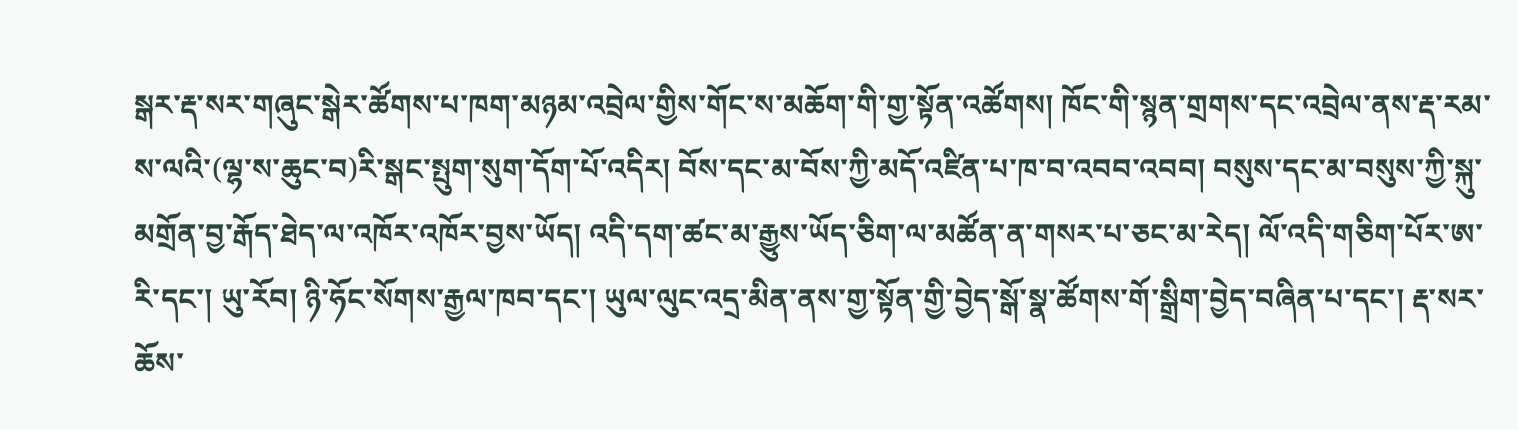སྒར་རྡ་སར་གཞུང་སྒེར་ཚོགས་པ་ཁག་མཉམ་འབྲེལ་གྱིས་གོང་ས་མཆོག་གི་གྱ་སྟོན་འཚོགས། ཁོང་གི་སྙན་གྲགས་དང་འབྲེལ་ནས་རྡ་རམ་ས་ལའི་(ལྷ་ས་ཆུང་བ)རི་སྒང་སྤུག་སུག་དོག་པོ་འདིར། བོས་དང་མ་བོས་ཀྱི་མདོ་འཛིན་པ་ཁ་བ་འབབ་འབབ། བསུས་དང་མ་བསུས་ཀྱི་སྐུ་མགྲོན་བྱ་རྒོད་ཐེད་ལ་འཁོར་འཁོར་བྱས་ཡོད། འདི་དག་ཚང་མ་རྒྱུས་ཡོད་ཅིག་ལ་མཚོན་ན་གསར་པ་ཅང་མ་རེད། ལོ་འདི་གཅིག་པོར་ཨ་རི་དང་། ཡུ་རོབ། ཉི་ཧོང་སོགས་རྒྱལ་ཁབ་དང་། ཡུལ་ལུང་འདྲ་མིན་ནས་གྱ་སྟོན་གྱི་བྱེད་སྒོ་སྣ་ཚོགས་གོ་སྒྲིག་བྱེད་བཞིན་པ་དང་། རྡ་སར་ཆོས་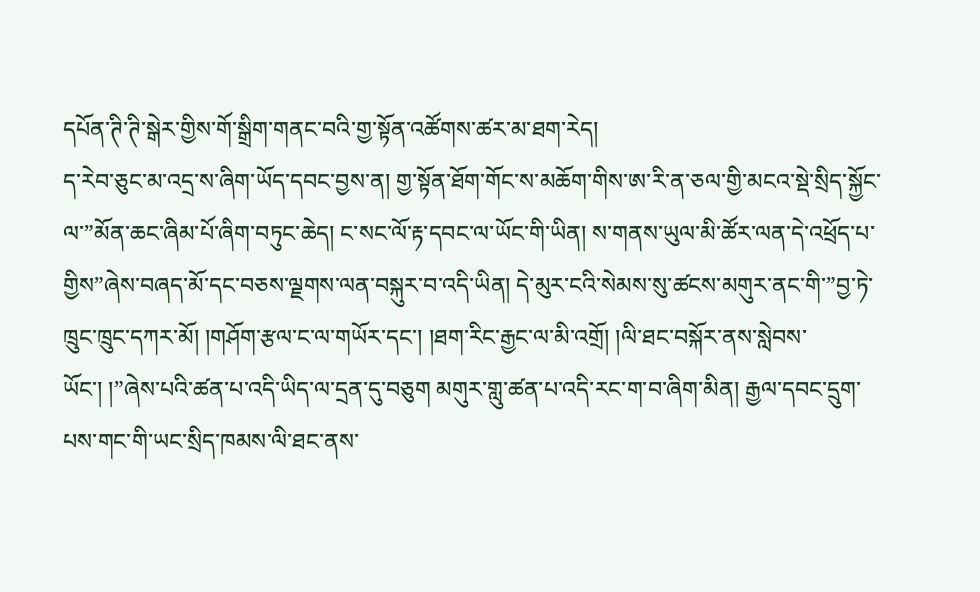དཔོན་ཊི་ཊི་སྒེར་གྱིས་གོ་སྒྲིག་གནང་བའི་གྱ་སྟོན་འཚོགས་ཚར་མ་ཐག་རེད།
ད་རེབ་ཅུང་མ་འདྲ་ས་ཞིག་ཡོད་དབང་བྱས་ན། གྱ་སྟོན་ཐོག་གོང་ས་མཆོག་གིས་ཨ་རི་ན་ཅལ་གྱི་མངའ་སྡེ་སྲིད་སྐྱོང་ལ་”མོན་ཆང་ཞིམ་པོ་ཞིག་བཏུང་ཆེད། ང་སང་ལོ་རྟ་དབང་ལ་ཡོང་གི་ཡིན། ས་གནས་ཡུལ་མི་ཚོར་ལན་དེ་འཕྲོད་པ་གྱིས”ཞེས་བཞད་མོ་དང་བཅས་ལྗགས་ལན་བསྐུར་བ་འདི་ཡིན། དེ་མུར་ངའི་སེམས་སུ་ཚངས་མགུར་ནང་གི་”བྱ་ཏེ་ཁྲུང་ཁྲུང་དཀར་མོ། །གཤོག་རྩལ་ང་ལ་གཡོར་དང་། །ཐག་རིང་རྒྱང་ལ་མི་འགྲོ། །ལི་ཐང་བསྐོར་ནས་སླེབས་ཡོང་། །”ཞེས་པའི་ཚན་པ་འདི་ཡིད་ལ་དྲན་དུ་བཅུག མགུར་གླུ་ཚན་པ་འདི་རང་ག་བ་ཞིག་མིན། རྒྱལ་དབང་དྲུག་པས་གང་གི་ཡང་སྲིད་ཁམས་ལི་ཐང་ནས་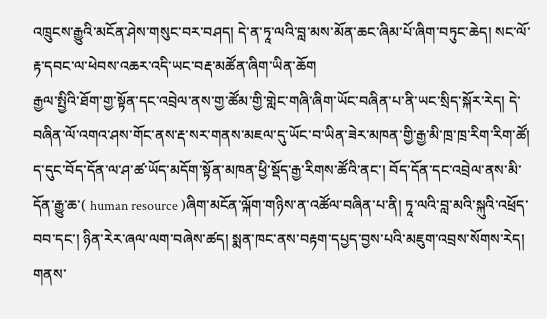འཁྲུངས་རྒྱུའི་མངོན་ཤེས་གསུང་བར་བཤད། དེ་ན་ཏཱ་ལའི་བླ་མས་མོན་ཆང་ཞིམ་པོ་ཞིག་བཏུང་ཆེད། སང་ལོ་རྟ་དབང་ལ་ཕེབས་འཆར་འདི་ཡང་བརྡ་མཚོན་ཞིག་ཡིན་ཆོག
རྒྱལ་སྤྱིའི་ཐོག་གྱ་སྟོན་དང་འབྲེལ་ནས་གྱ་ཚོམ་གྱི་གླེང་གཞི་ཞིག་ཡོང་བཞིན་པ་ནི་ཡང་སྲིད་སྐོར་རེད། དེ་བཞིན་ལོ་འགའ་ཤས་གོང་ནས་རྡ་སར་གནས་མཇལ་དུ་ཡོང་བ་ཡིན་ཟེར་མཁན་གྱི་རྒྱ་མི་ཁྲ་ཁྲ་རིག་རིག་ཚོ། ད་དུང་བོད་དོན་ལ་ཤ་ཚ་ཡོད་མདོག་སྟོན་མཁན་ཕྱི་སྡོད་རྒྱ་རིགས་ཚོའི་ནང་། བོད་དོན་དང་འབྲེལ་ནས་མི་དོན་རྒྱུ་ཆ་( human resource )ཞིག་མངོན་ལྐོག་གཉིས་ན་འཚོལ་བཞིན་པ་ནི། ཏཱ་ལའི་བླ་མའི་སྐུའི་འཕྲོད་བབ་དང་། ཉིན་རེར་ཞལ་ལག་བཞེས་ཚད། སྨན་ཁང་ནས་བརྟག་དཔྱད་བྱས་པའི་མཇུག་འབྲས་སོགས་རེད། གནས་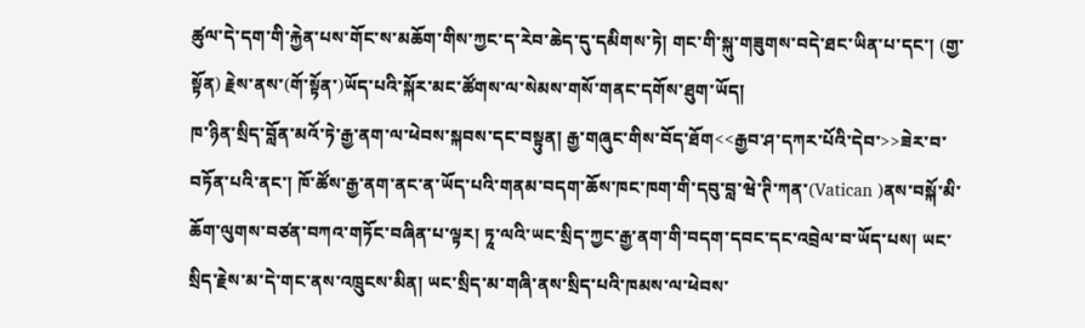ཚུལ་དེ་དག་གི་རྐྱེན་པས་གོང་ས་མཆོག་གིས་ཀྱང་ད་རེབ་ཆེད་དུ་དམིགས་ཏེ། གང་གི་སྐུ་གཟུགས་བདེ་ཐང་ཡིན་པ་དང་། (གྱ་སྟོན) རྗེས་ནས་(གོ་སྟོན་)ཡོད་པའི་སྐོར་མང་ཚོགས་ལ་སེམས་གསོ་གནང་དགོས་ཐུག་ཡོད།
ཁ་ཉིན་སྲིད་བློན་མའོ་ཏེ་རྒྱ་ནག་ལ་ཕེབས་སྐབས་དང་བསྟུན། རྒྱ་གཞུང་གིས་བོད་ཐོག<<རྒྱབ་ཤ་དཀར་པོའི་དེབ་>>ཟེར་བ་བཏོན་པའི་ནང་། ཁོ་ཚོས་རྒྱ་ནག་ནང་ན་ཡོད་པའི་གནམ་བདག་ཆོས་ཁང་ཁག་གི་དབུ་བླ་ཝེ་ཊི་ཀན་(Vatican )ནས་བསྐོ་མི་ཆོག་ལུགས་བཙན་བཀའ་གཏོང་བཞིན་པ་ལྟར། ཏཱ་ལའི་ཡང་སྲིད་ཀྱང་རྒྱ་ནག་གི་བདག་དབང་དང་འབྲེལ་བ་ཡོད་པས། ཡང་སྲིད་རྗེས་མ་དེ་གང་ནས་འཁྲུངས་མིན། ཡང་སྲིད་མ་གཞི་ནས་སྲིད་པའི་ཁམས་ལ་ཕེབས་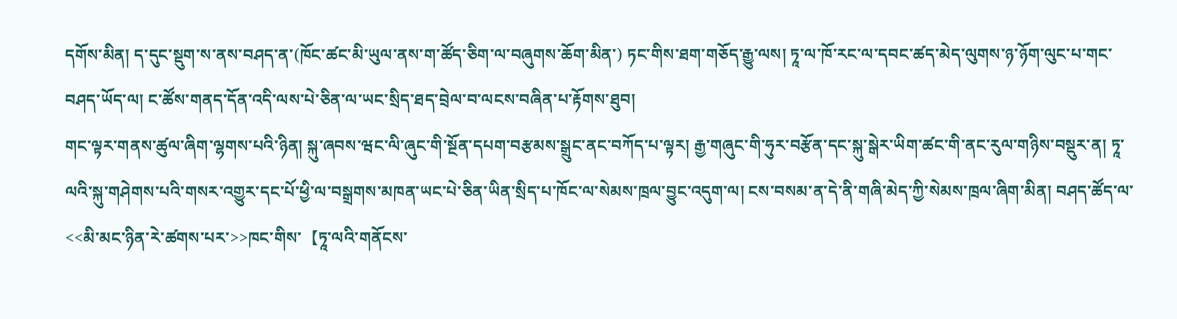དགོས་མིན། ད་དུང་སྡུག་ས་ནས་བཤད་ན་(ཁོང་ཚང་མི་ཡུལ་ནས་ག་ཚོད་ཅིག་ལ་བཞུགས་ཆོག་མིན་) ཏང་གིས་ཐག་གཅོད་རྒྱུ་ལས། ཏཱ་ལ་ཁོ་རང་ལ་དབང་ཚད་མེད་ལུགས་ཉ་ཉོག་ལུང་པ་གང་བཤད་ཡོད་ལ། ང་ཚོས་གནད་དོན་འདི་ལས་པེ་ཅིན་ལ་ཡང་སྲིད་ཐད་བྲེལ་བ་ལངས་བཞིན་པ་རྟོགས་ཐུབ།
གང་ལྟར་གནས་ཚུལ་ཞིག་ལྷགས་པའི་ཉིན། སྐུ་ཞབས་ཝང་ལི་ཞུང་གི་སྔོན་དཔག་བརྩམས་སྒྲུང་ནང་བཀོད་པ་ལྟར། རྒྱ་གཞུང་གི་ཧུར་བརྩོན་དང་སྐུ་སྒེར་ཡིག་ཚང་གི་ནང་རུལ་གཉིས་བསྡུར་ན། ཏཱ་ལའི་སྐུ་གཤེགས་པའི་གསར་འགྱུར་དང་པོ་ཕྱི་ལ་བསྒྲགས་མཁན་ཡང་པེ་ཅིན་ཡིན་སྲིད་པ་ཁོང་ལ་སེམས་ཁྲལ་བྱུང་འདུག་ལ། ངས་བསམ་ན་དེ་ནི་གཞི་མེད་ཀྱི་སེམས་ཁྲལ་ཞིག་མིན། བཤད་ཚོད་ལ་<<མི་མང་ཉིན་རེ་ཚགས་པར་>>ཁང་གིས་【ཏཱ་ལའི་གནོངས་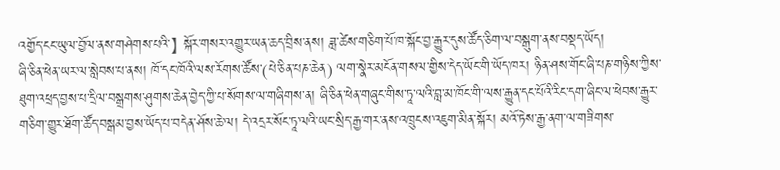འགྱོད་ངང་ཡུལ་བྱོལ་ནས་གཤེགས་པའི་】 སྐོར་གསར་འགྱུར་ཡན་ཆད་བྲིས་ནས། ཟླ་ཚེས་གཅིག་པོ་ཁ་སྐོང་བྱ་རྒྱུར་དུས་ཚོད་ཅིག་ལ་བསྒུག་ནས་བསྡད་ཡོད།
ཞི་ཅིན་ཕེན་ཡར་ལ་སླེབས་པ་ནས། ཁོ་དང་ཁོའི་ལས་རོགས་ཚོས་(པེ་ཅིན་པཎ་ཆེན) ལག་སྣེར་མངོན་གསལ་གྱིས་དེད་ཡོང་གི་ཡོད་ཁར། ཉིན་ཤས་གོང་ཞི་པཎ་གཉིས་ཀྱིས་ཐུག་འཕྲད་བྱས་པ་དྲིལ་བསྒྲགས་ཤུགས་ཆེན་བྱེད་ཀྱི་པ་སོགས་ལ་གཞིགས་ན། ཞི་ཅིན་ཕེན་གཞུང་གིས་ཏཱ་ལའི་བླ་མ་ཁོང་གི་ལས་རྒྱུན་དང་པོའི་རིང་དག་ཞིང་ལ་ཕེབས་རྒྱུར་གཅིག་གྱུར་ཐོག་ཚོད་བསྒམ་བྱས་ཡོད་པ་བདེན་ཤོས་ཆེ་ལ། དེ་འདྲར་སོང་ཏཱ་ལའི་ཡང་སྲིད་རྒྱ་གར་ནས་འཁྲུངས་འཇུག་མིན་སྐོར། མའོ་ཏེས་རྒྱ་ནག་ལ་གཟིགས་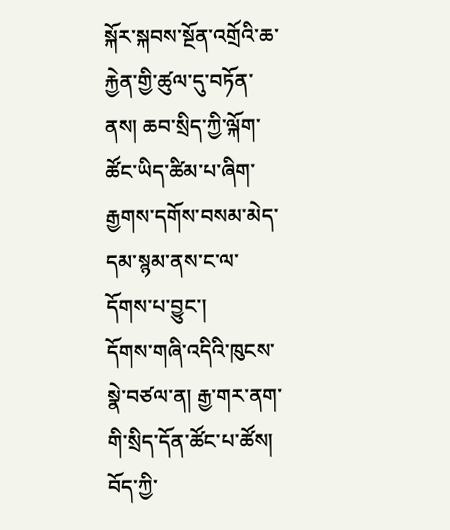སྐོར་སྐབས་སྔོན་འགྲོའི་ཆ་རྐྱེན་གྱི་ཚུལ་དུ་བཏོན་ནས། ཆབ་སྲིད་ཀྱི་ལྐོག་ཚོང་ཡིད་ཚིམ་པ་ཞིག་རྒྱགས་དགོས་བསམ་མེད་དམ་སྙམ་ནས་ང་ལ་དོགས་པ་བྱུང་།
དོགས་གཞི་འདིའི་ཁུངས་སྣེ་བཙལ་ན། རྒྱ་གར་ནག་གི་སྲིད་དོན་ཚོང་པ་ཚོས། བོད་ཀྱི་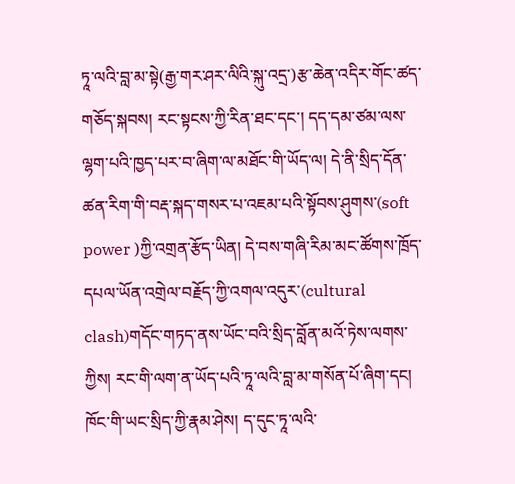ཏཱ་ལའི་བླ་མ་སྟེ(རྒྱ་གར་ཤར་ལིའི་སྐུ་འདྲ་)རྩ་ཆེན་འདིར་གོང་ཚད་གཅོད་སྐབས། རང་སྟངས་ཀྱི་རིན་ཐང་དང་། དད་དམ་ཙམ་ལས་ལྷག་པའི་ཁྱད་པར་བ་ཞིག་ལ་མཐོང་གི་ཡོད་ལ། དེ་ནི་སྲིད་དོན་ཚན་རིག་གི་བརྡ་སྐད་གསར་པ་འཇམ་པའི་སྟོབས་ཤུགས་(soft power )ཀྱི་འགྲན་རྩོད་ཡིན། དེ་བས་གཞི་རིམ་མང་ཚོགས་ཁྲོད་དཔལ་ཡོན་འགྲེལ་བརྗོད་ཀྱི་འགལ་འདུར་(cultural clash)གདོང་གཏད་ནས་ཡོང་བའི་སྲིད་བློན་མའོ་ཏེས་ལགས་ཀྱིས། རང་གི་ལག་ན་ཡོད་པའི་ཏཱ་ལའི་བླ་མ་གསོན་པོ་ཞིག་དང། ཁོང་གི་ཡང་སྲིད་ཀྱི་རྣམ་ཤེས། ད་དུང་ཏཱ་ལའི་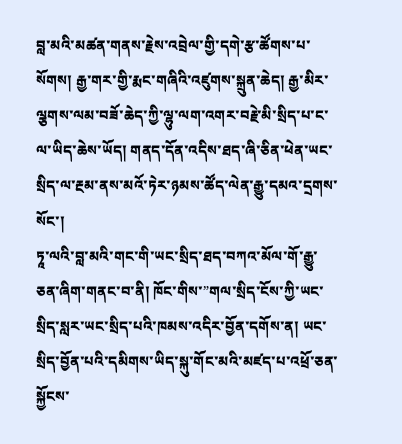བླ་མའི་མཚན་གནས་རྗེས་འབྲེལ་གྱི་དགེ་རྩ་ཚོགས་པ་སོགས། རྒྱ་གར་གྱི་རྨང་གཞིའི་འཛུགས་སྐྲུན་ཆེད། རྒྱ་མིར་ལྕགས་ལམ་བཟོ་ཆེད་ཀྱི་ལྷུ་ལག་འགར་བརྗེ་མི་སྲིད་པ་ང་ལ་ཡིད་ཆེས་ཡོད། གནད་དོན་འདིས་ཐད་ཞི་ཅིན་ཕེན་ཡང་སྲིད་ལ་རྔམ་ནས་མའོ་ཏེར་ཉམས་ཚོད་ལེན་རྒྱུ་དམའ་དྲགས་སོང་།
ཏཱ་ལའི་བླ་མའི་གང་གི་ཡང་སྲིད་ཐད་བཀའ་མོལ་གོ་རྒྱུ་ཅན་ཞིག་གནང་བ་ནི། ཁོང་གིས་”གལ་སྲིད་ངོས་ཀྱི་ཡང་སྲིད་སླར་ཡང་སྲིད་པའི་ཁམས་འདིར་བྱོན་དགོས་ན། ཡང་སྲིད་བྱོན་པའི་དམིགས་ཡིད་སྐུ་གོང་མའི་མཛད་པ་འཕྲོ་ཅན་སྐྱོངས་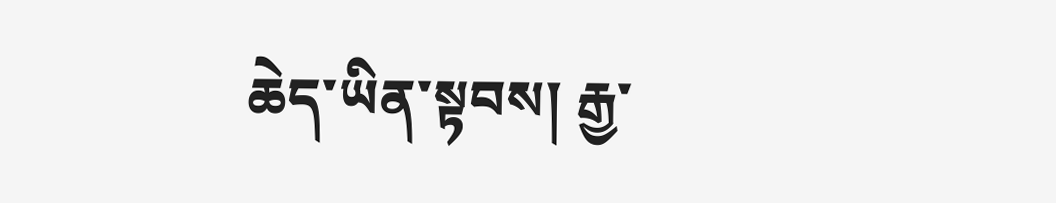ཆེད་ཡིན་སྟབས། རྒྱ་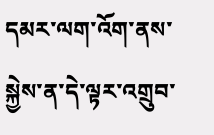དམར་ལག་འོག་ནས་སྐྱེས་ན་དེ་ལྟར་འགྲུབ་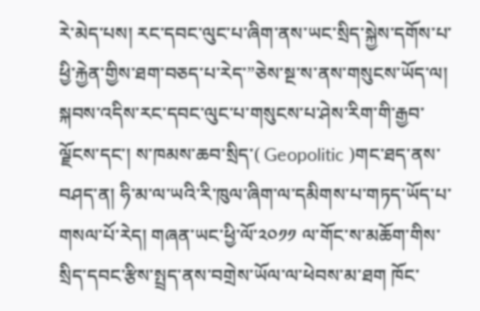རེ་མེད་པས། རང་དབང་ལུང་པ་ཞིག་ནས་ཡང་སྲིད་སྐྱེས་དགོས་པ་ཕྱི་རྐྱེན་གྱིས་ཐག་བཅད་པ་རེད་”ཅེས་སྔ་ས་ནས་གསུངས་ཡོད་ལ། སྐབས་འདིས་རང་དབང་ལུང་པ་གསུངས་པ་ཤེས་རིག་གི་རྒྱབ་ལྗོངས་དང་། ས་ཁམས་ཆབ་སྲིད་( Geopolitic )གང་ཐད་ནས་བཤད་ན། ཧི་མ་ལ་ཡའི་རི་ཁུལ་ཞིག་ལ་དམིགས་པ་གཏད་ཡོད་པ་གསལ་པོ་རེད། གཞན་ཡང་ཕྱི་ལོ་༢༠༡༡ ལ་གོང་ས་མཆོག་གིས་སྲིད་དབང་རྩིས་སྤྲད་ནས་བགྲེས་ཡོལ་ལ་ཕེབས་མ་ཐག ཁོང་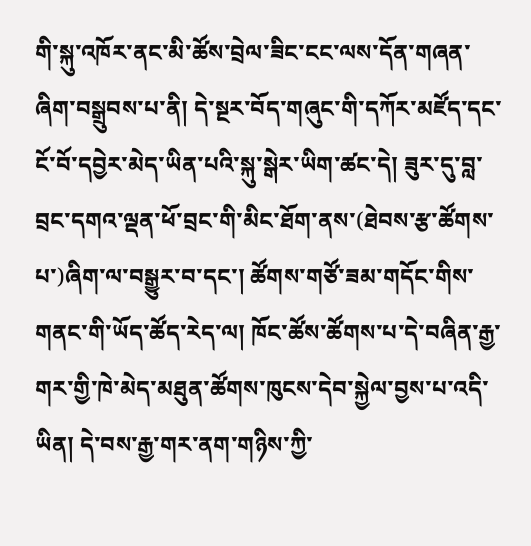གི་སྐུ་འཁོར་ནང་མི་ཚོས་བྲེལ་ཟིང་ངང་ལས་དོན་གཞན་ཞིག་བསྒྲུབས་པ་ནི། དེ་སྔར་བོད་གཞུང་གི་དཀོར་མཛོད་དང་ངོ་བོ་དབྱེར་མེད་ཡིན་པའི་སྐུ་སྒེར་ཡིག་ཚང་དེ། ཟུར་དུ་བླ་བྲང་དགའ་ལྡན་ཕོ་བྲང་གི་མིང་ཐོག་ནས་(ཐེབས་རྩ་ཚོགས་པ་)ཞིག་ལ་བསྒྱུར་བ་དང་། ཚོགས་གཙོ་ཟམ་གདོང་གིས་གནང་གི་ཡོད་ཚོད་རེད་ལ། ཁོང་ཚོས་ཚོགས་པ་དེ་བཞིན་རྒྱ་གར་གྱི་ཁེ་མེད་མཐུན་ཚོགས་ཁུངས་དེབ་སྐྱེལ་བྱས་པ་འདི་ཡིན། དེ་བས་རྒྱ་གར་ནག་གཉིས་ཀྱི་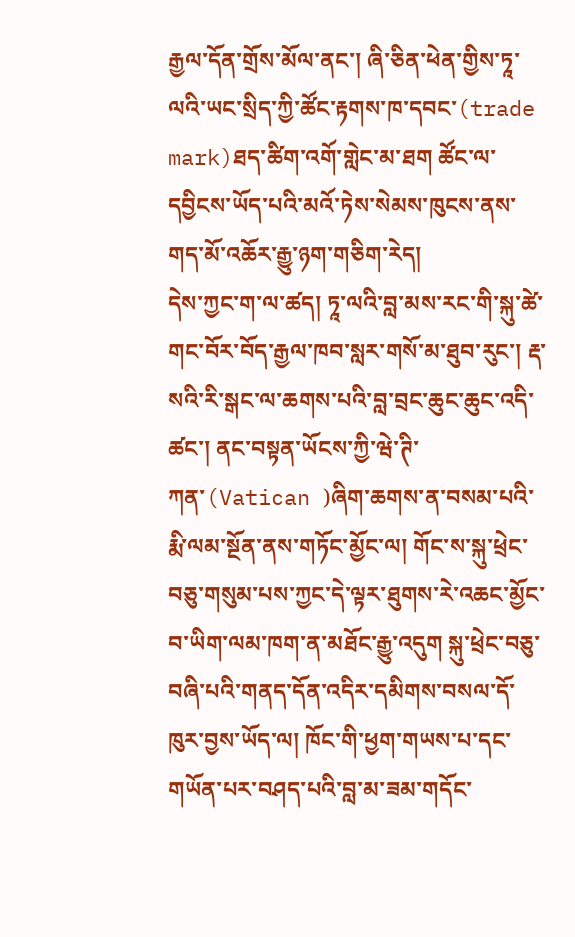རྒྱལ་དོན་གྲོས་མོལ་ནང་། ཞི་ཅིན་ཕེན་གྱིས་ཏཱ་ལའི་ཡང་སྲིད་ཀྱི་ཚོང་རྟགས་ཁ་དབང་(trade mark)ཐད་ཚིག་འགོ་གླེང་མ་ཐག ཚོང་ལ་དབྱིངས་ཡོད་པའི་མའོ་ཏེས་སེམས་ཁུངས་ནས་གད་མོ་འཆོར་རྒྱུ་ཉག་གཅིག་རེད།
དེས་ཀྱང་ག་ལ་ཚད། ཏཱ་ལའི་བླ་མས་རང་གི་སྐུ་ཚེ་གང་བོར་བོད་རྒྱལ་ཁབ་སླར་གསོ་མ་ཐུབ་རུང་། རྡ་སའི་རི་སྒང་ལ་ཆགས་པའི་བླ་བྲང་ཆུང་ཆུང་འདི་ཚང་། ནང་བསྟན་ཡོངས་ཀྱི་ཝེ་ཊི་ཀན་(Vatican )ཞིག་ཆགས་ན་བསམ་པའི་རྨི་ལམ་སྔོན་ནས་གཏོང་མྱོང་ལ། གོང་ས་སྐུ་ཕྲེང་བཅུ་གསུམ་པས་ཀྱང་དེ་ལྟར་ཐུགས་རེ་འཆང་མྱོང་བ་ཡིག་ལམ་ཁག་ན་མཐོང་རྒྱུ་འདུག སྐུ་ཕྲེང་བཅུ་བཞི་པའི་གནད་དོན་འདིར་དམིགས་བསལ་དོ་ཁུར་བྱས་ཡོད་ལ། ཁོང་གི་ཕྱག་གཡས་པ་དང་གཡོན་པར་བཤད་པའི་བླ་མ་ཟམ་གདོང་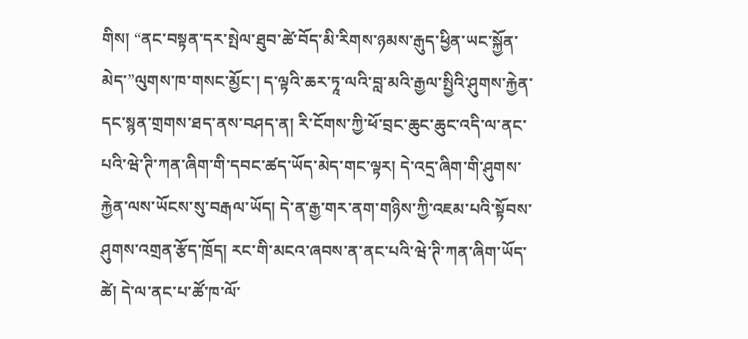གིས། “ནང་བསྟན་དར་སྤེལ་ཐུབ་ཚེ་བོད་མི་རིགས་ཉམས་རྒུད་ཕྱིན་ཡང་སྐྱོན་མེད་”ལུགས་ཁ་གསང་མྱོང་། ད་ལྟའི་ཆར་ཏཱ་ལའི་བླ་མའི་རྒྱལ་སྤྱིའི་ཤུགས་རྐྱེན་དང་སྙན་གྲགས་ཐད་ནས་བཤད་ན། རི་ངོགས་ཀྱི་ཕོ་བྲང་ཆུང་ཆུང་འདི་ལ་ནང་པའི་ཝེ་ཊི་ཀན་ཞིག་གི་དབང་ཚད་ཡོད་མེད་གང་ལྟར། དེ་འདྲ་ཞིག་གི་ཤུགས་རྐྱེན་ལས་ཡོངས་སུ་བརྒལ་ཡོད། དེ་ན་རྒྱ་གར་ནག་གཉིས་ཀྱི་འཇམ་པའི་སྟོབས་ཤུགས་འགྲན་རྩོད་ཁྲོད། རང་གི་མངའ་ཞབས་ན་ནང་པའི་ཝེ་ཊི་ཀན་ཞིག་ཡོད་ཚེ། དེ་ལ་ནང་པ་ཚོ་ཁ་ལོ་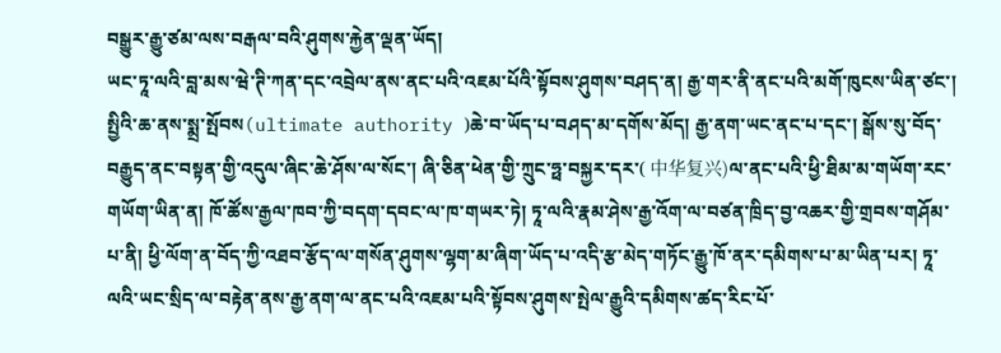བསྒྱུར་རྒྱུ་ཙམ་ལས་བརྒལ་བའི་ཤུགས་རྐྱེན་ལྡན་ཡོད།
ཡང་ཏཱ་ལའི་བླ་མས་ཝེ་ཊི་ཀན་དང་འབྲེལ་ནས་ནང་པའི་འཇམ་པོའི་སྟོབས་ཤུགས་བཤད་ན། རྒྱ་གར་ནི་ནང་པའི་མགོ་ཁུངས་ཡིན་ཙང་། སྤྱིའི་ཆ་ནས་སྨྲ་སྤོབས(ultimate authority )ཆེ་བ་ཡོད་པ་བཤད་མ་དགོས་མོད། རྒྱ་ནག་ཡང་ནང་པ་དང་། སྒོས་སུ་བོད་བརྒྱུད་ནང་བསྟན་གྱི་འདུལ་ཞིང་ཆེ་ཤོས་ལ་སོང་། ཞི་ཅིན་ཕེན་གྱི་ཀྲུང་ཧྥ་བསྐྱར་དར་( 中华复兴)ལ་ནང་པའི་ཕྱི་ཐིམ་མ་གཡོག་རང་གཡོག་ཡིན་ན། ཁོ་ཚོས་རྒྱལ་ཁབ་ཀྱི་བདག་དབང་ལ་ཁ་གཡར་ཏེ། ཏཱ་ལའི་རྣམ་ཤེས་རྒྱ་འོག་ལ་བཙན་ཁྲིད་བྱ་འཆར་གྱི་གྲབས་གཤོམ་པ་ནི། ཕྱི་ལོག་ན་བོད་ཀྱི་འཐབ་རྩོད་ལ་གསོན་ཤུགས་ལྷག་མ་ཞིག་ཡོད་པ་འདི་རྩ་མེད་གཏོང་རྒྱུ་ཁོ་ནར་དམིགས་པ་མ་ཡིན་པར། ཏཱ་ལའི་ཡང་སྲིད་ལ་བརྟེན་ནས་རྒྱ་ནག་ལ་ནང་པའི་འཇམ་པའི་སྟོབས་ཤུགས་སྤེལ་རྒྱུའི་དམིགས་ཚད་རིང་པོ་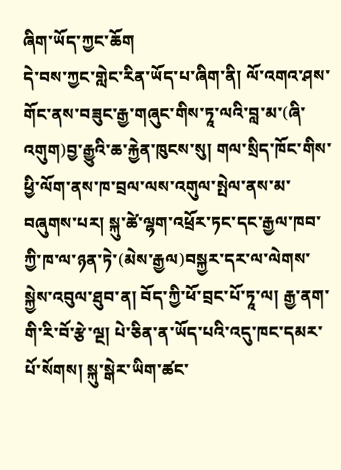ཞིག་ཡོད་ཀྱང་ཆོག
དེ་བས་ཀྱང་གླེང་རིན་ཡོད་པ་ཞིག་ནི། ལོ་འགའ་ཤས་གོང་ནས་བཟུང་རྒྱ་གཞུང་གིས་ཏཱ་ལའི་བླ་མ་(ཞི་འགུག)བྱ་རྒྱུའི་ཆ་རྐྱེན་ཁུངས་སུ། གལ་སྲིད་ཁོང་གིས་ཕྱི་ལོག་ནས་ཁ་བྲལ་ལས་འགུལ་སྤེལ་ནས་མ་བཞུགས་པར། སྐུ་ཚེ་ལྷག་འཕྲོར་ཏང་དང་རྒྱལ་ཁབ་ཀྱི་ཁ་ལ་ཉན་ཏེ་(མེས་རྒྱལ)བསྐྱར་དར་ལ་ལེགས་སྐྱེས་འབུལ་ཐུབ་ན། བོད་ཀྱི་ཕོ་བྲང་པོ་ཏཱ་ལ། རྒྱ་ནག་གི་རི་བོ་རྩེ་ལྔ། པེ་ཅིན་ན་ཡོད་པའི་འདུ་ཁང་དམར་པོ་སོགས། སྐུ་སྒེར་ཡིག་ཚང་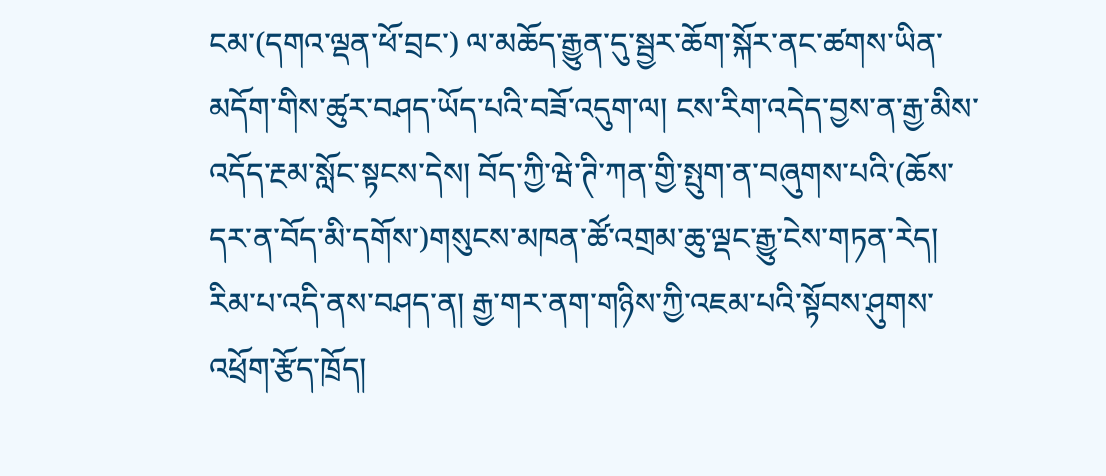ངམ་(དགའ་ལྡན་ཕོ་བྲང་) ལ་མཆོད་རྒྱུན་དུ་སྦྱར་ཆོག་སྐོར་ནང་ཚགས་ཡིན་མདོག་གིས་ཚུར་བཤད་ཡོད་པའི་བཟོ་འདུག་ལ། ངས་རིག་འདེད་བྱས་ན་རྒྱ་མིས་འདོད་རྔམ་སློང་སྟངས་དེས། བོད་ཀྱི་ཝེ་ཊི་ཀན་གྱི་སྤུག་ན་བཞུགས་པའི་(ཆོས་དར་ན་བོད་མི་དགོས་)གསུངས་མཁན་ཚོ་འགྲམ་ཆུ་ལྡང་རྒྱུ་ངེས་གཏན་རེད། རིམ་པ་འདི་ནས་བཤད་ན། རྒྱ་གར་ནག་གཉིས་ཀྱི་འཇམ་པའི་སྟོབས་ཤུགས་འཕྲོག་རྩོད་ཁྲོད།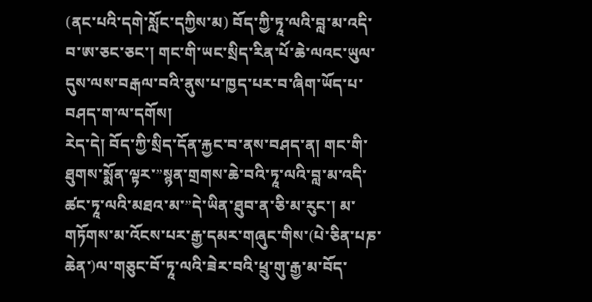(ནང་པའི་དགེ་སློང་དཀྱིས་མ) བོད་ཀྱི་ཏཱ་ལའི་བླ་མ་འདི་བ་ཨ་ཅང་ཅང་། གང་གི་ཡང་སྲིད་རིན་པོ་ཆེ་ལའང་ཡུལ་དུས་ལས་བརྒལ་བའི་ནུས་པ་ཁྱད་པར་བ་ཞིག་ཡོད་པ་བཤད་ག་ལ་དགོས།
རེད་དེ། བོད་ཀྱི་སྲིད་དོན་རྐྱང་བ་ནས་བཤད་ན། གང་གི་ཐུགས་སྨོན་ལྟར་”སྙན་གྲགས་ཆེ་བའི་ཏཱ་ལའི་བླ་མ་འདི་ཚང་ཏཱ་ལའི་མཐའ་མ་”དེ་ཡིན་ཐུབ་ན་ཅི་མ་རུང་། མ་གཏོགས་མ་འོངས་པར་རྒྱ་དམར་གཞུང་གིས་(པེ་ཅིན་པཎ་ཆེན་)ལ་གཅུང་བོ་ཏཱ་ལའི་ཟེར་བའི་ཕྲུ་གུ་རྒྱ་མ་བོད་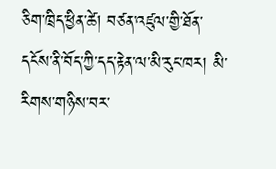ཅིག་ཁྲིད་ཕྱིན་ཚེ། བཙན་འཛུལ་གྱི་ཐོན་དངོས་ནི་བོད་ཀྱི་དད་རྟེན་ལ་མི་རུང་ཁར། མི་རིགས་གཉིས་བར་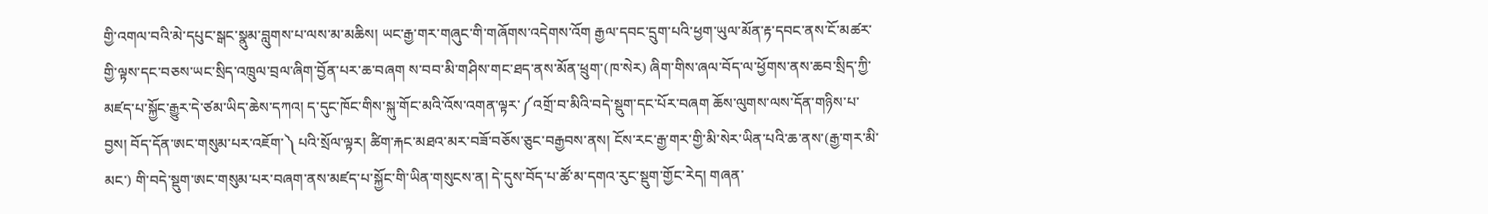གྱི་འགལ་བའི་མེ་དཔུང་སྒང་སྣུམ་བླུགས་པ་ལས་མ་མཆིས། ཡང་རྒྱ་གར་གཞུང་གི་གཞོགས་འདེགས་འོག རྒྱལ་དབང་དྲུག་པའི་ཕྱག་ཡུལ་མོན་རྟ་དབང་ནས་ངོ་མཚར་གྱི་ལྟས་དང་བཅས་ཡང་སྲིད་འཁྲུལ་བྲལ་ཞིག་བྱོན་པར་ཆ་བཞག ས་བབ་མི་གཤིས་གང་ཐད་ནས་མོན་ཕྲུག་(ཁ་སེར) ཞིག་གིས་ཞལ་བོད་ལ་ཕྱོགས་ནས་ཆབ་སྲིད་ཀྱི་མཛད་པ་སྐྱོང་རྒྱུར་དེ་ཙམ་ཡིད་ཆེས་དཀའ། ད་དུང་ཁོང་གིས་སྐུ་གོང་མའི་འོས་འགན་ལྟར་༼འགྲོ་བ་མིའི་བདེ་སྡུག་དང་པོར་བཞག ཆོས་ལུགས་ལས་དོན་གཉིས་པ་བྱས། བོད་དོན་ཨང་གསུམ་པར་འཇོག་༽ པའི་སྲོལ་ལྟར། ཚིག་རྐང་མཐའ་མར་བཟོ་བཅོས་ཅུང་བརྒྱབས་ནས། ངོས་རང་རྒྱ་གར་གྱི་མི་སེར་ཡིན་པའི་ཆ་ནས་(རྒྱ་གར་མི་མང་) གི་བདེ་སྡུག་ཨང་གསུམ་པར་བཞག་ནས་མཛད་པ་སྐྱོང་གི་ཡིན་གསུངས་ན། དེ་དུས་བོད་པ་ཚོ་མ་དགའ་རུང་སྡུག་གྱོང་རེད། གཞན་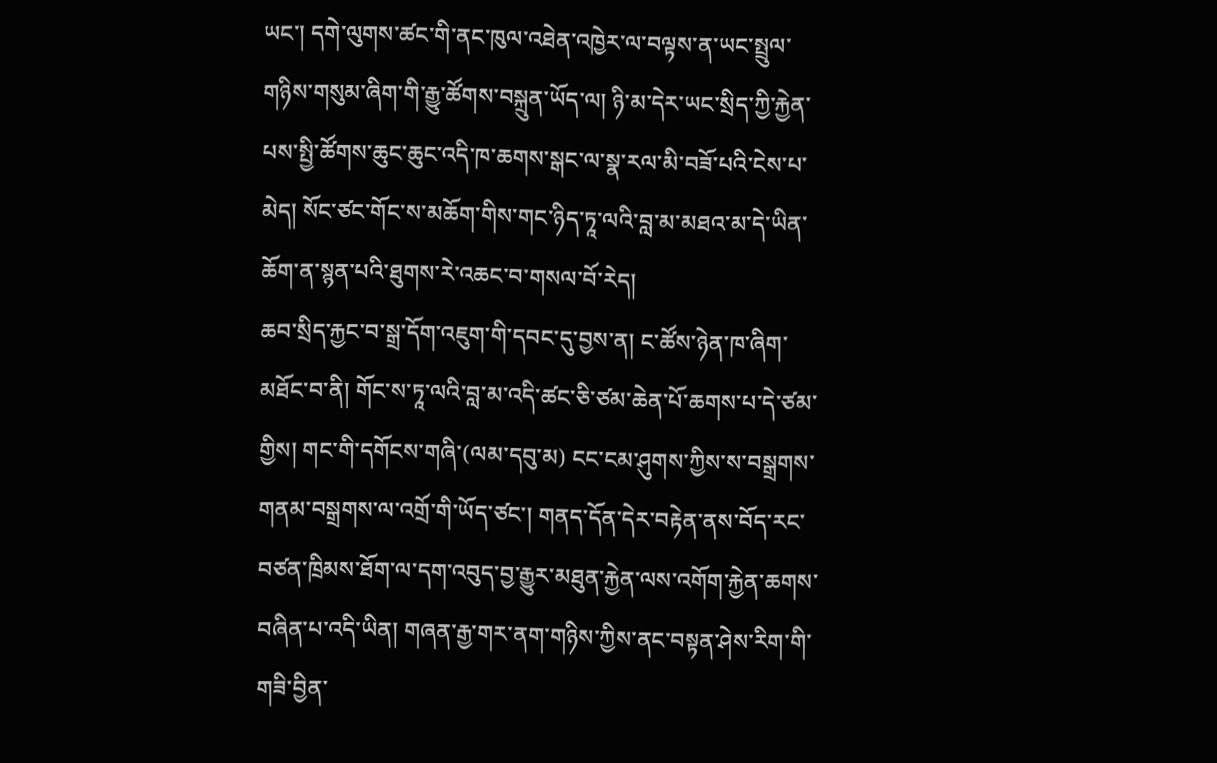ཡང་། དགེ་ལུགས་ཚང་གི་ནང་ཁུལ་འཐེན་འཁྱེར་ལ་བལྟས་ན་ཡང་སྤྲུལ་གཉིས་གསུམ་ཞིག་གི་རྒྱུ་ཚོགས་བསྐྲུན་ཡོད་ལ། ཉི་མ་དེར་ཡང་སྲིད་ཀྱི་རྐྱེན་པས་སྤྱི་ཚོགས་ཆུང་ཆུང་འདི་ཁ་ཆགས་སྒང་ལ་སྣ་རལ་མི་བཟོ་པའི་ངེས་པ་མེད། སོང་ཙང་གོང་ས་མཆོག་གིས་གང་ཉིད་ཏཱ་ལའི་བླ་མ་མཐའ་མ་དེ་ཡིན་ཆོག་ན་སྙན་པའི་ཐུགས་རེ་འཆང་བ་གསལ་བོ་རེད།
ཆབ་སྲིད་རྐྱང་བ་སྒྲ་དོག་འཇུག་གི་དབང་དུ་བྱས་ན། ང་ཚོས་ཉེན་ཁ་ཞིག་མཐོང་བ་ནི། གོང་ས་ཏཱ་ལའི་བླ་མ་འདི་ཚང་ཅི་ཙམ་ཆེན་པོ་ཆགས་པ་དེ་ཙམ་གྱིས། གང་གི་དགོངས་གཞི་(ལམ་དབུ་མ) ངང་ངམ་ཤུགས་ཀྱིས་ས་བསྒྲགས་གནམ་བསྒྲགས་ལ་འགྲོ་གི་ཡོད་ཙང་། གནད་དོན་དེར་བརྟེན་ནས་བོད་རང་བཙན་ཁྲིམས་ཐོག་ལ་དག་འབུད་བྱ་རྒྱུར་མཐུན་རྐྱེན་ལས་འགོག་རྐྱེན་ཆགས་བཞིན་པ་འདི་ཡིན། གཞན་རྒྱ་གར་ནག་གཉིས་ཀྱིས་ནང་བསྟན་ཤེས་རིག་གི་གཟི་བྱིན་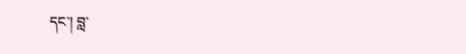དང་། བླ་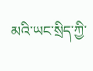མའི་ཡང་སྲིད་ཀྱི་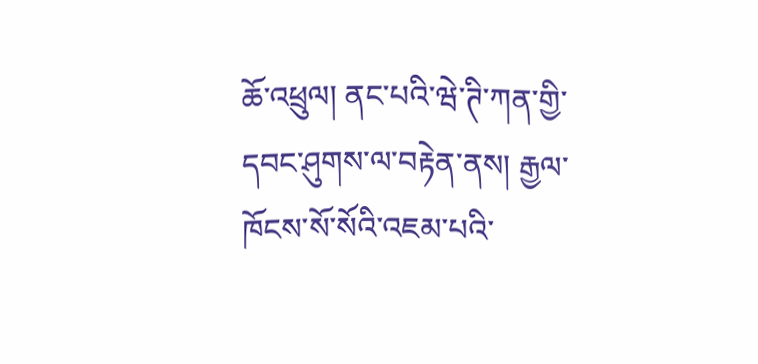ཆོ་འཕྲུལ། ནང་པའི་ཝེ་ཊི་ཀན་གྱི་དབང་ཤུགས་ལ་བརྟེན་ནས། རྒྱལ་ཁོངས་སོ་སོའི་འཇམ་པའི་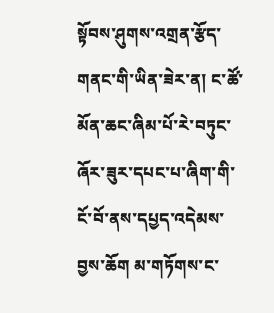སྟོབས་ཤུགས་འགྲན་རྩོད་གནང་གི་ཡིན་ཟེར་ན། ང་ཚོ་མོན་ཆང་ཞིམ་པོ་རེ་བཏུང་ཞོར་ཟུར་དཔང་པ་ཞིག་གི་ངོ་བོ་ནས་དཔྱད་འདེམས་བྱས་ཆོག མ་གཏོགས་ང་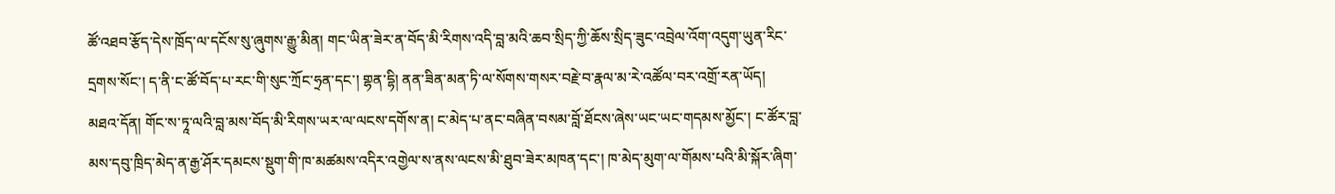ཚོ་འཐབ་རྩོད་དེས་ཁྲོད་ལ་དངོས་སུ་ཞུགས་རྒྱུ་མིན། གང་ཡིན་ཟེར་ན་བོད་མི་རིགས་འདི་བླ་མའི་ཆབ་སྲིད་ཀྱི་ཆོས་སྲིད་ཟུང་འབྲེལ་འོག་འདུག་ཡུན་རིང་དྲགས་སོང་། ད་ནི་ང་ཚོ་བོད་པ་རང་གི་སུང་ཀྲོང་ཧྲན་དང་། གྷན་དྷི། ནན་ཟིན་མན་ཏི་ལ་སོགས་གསར་བརྗེ་བ་རྣལ་མ་རེ་འཚོལ་བར་འགྲོ་རན་ཡོད།
མཐའ་དོན། གོང་ས་ཏཱ་ལའི་བླ་མས་བོད་མི་རིགས་ཡར་ལ་ལངས་དགོས་ན། ང་མེད་པ་ནང་བཞིན་བསམ་བློ་ཐོངས་ཞེས་ཡང་ཡང་གདམས་མྱོང་། ང་ཚོར་བླ་མས་དབུ་ཁྲིད་མེད་ན་རྒྱ་ཤོར་དམངས་སྡུག་གི་ཁ་མཚམས་འདིར་འགྱེལ་ས་ནས་ལངས་མི་ཐུབ་ཟེར་མཁན་དང་། ཁ་མེད་མུག་ལ་གོམས་པའི་མི་སྐོར་ཞིག་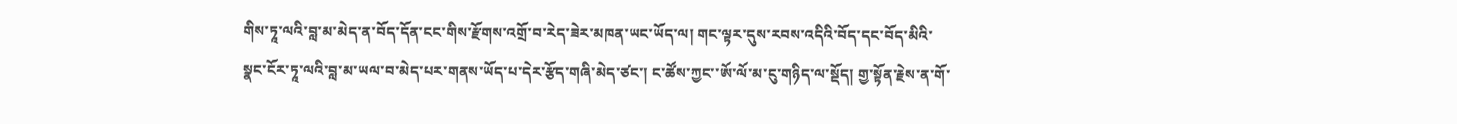གིས་ཏཱ་ལའི་བླ་མ་མེད་ན་བོད་དོན་ངང་གིས་རྫོགས་འགྲོ་བ་རེད་ཟེར་མཁན་ཡང་ཡོད་ལ། གང་ལྟར་དུས་རབས་འདིའི་བོད་དང་བོད་མིའི་སྣང་ངོར་ཏཱ་ལའི་བླ་མ་ཡལ་བ་མེད་པར་གནས་ཡོད་པ་དེར་རྩོད་གཞི་མེད་ཙང་། ང་ཚོས་ཀྱང་་ཨོ་ལོ་མ་ངུ་གཉིད་ལ་སྡོད། གྱ་སྟོན་རྗེས་ན་གོ་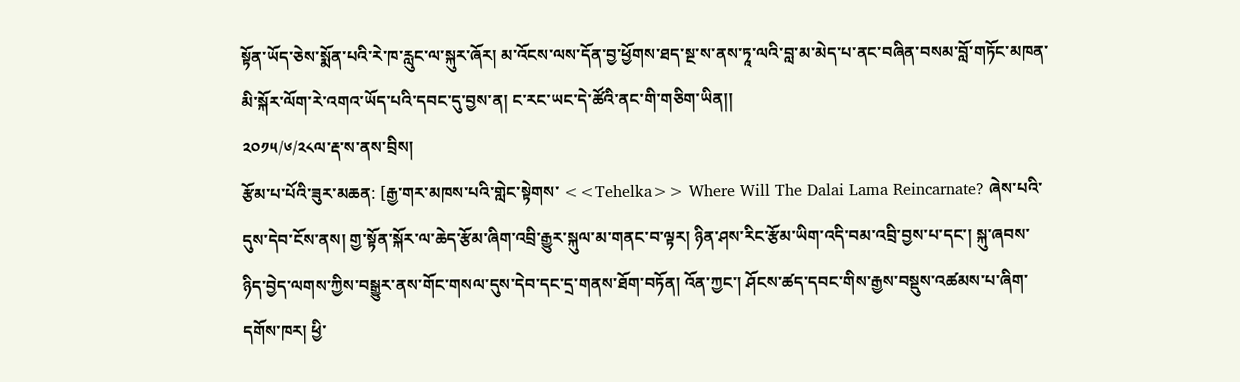སྟོན་ཡོད་ཅེས་སྨོན་པའི་རེ་ཁ་རླུང་ལ་སྐུར་ཞོར། མ་འོངས་ལས་དོན་བྱ་ཕྱོགས་ཐད་སྔ་ས་ནས་ཏཱ་ལའི་བླ་མ་མེད་པ་ནང་བཞིན་བསམ་བློ་གཏོང་མཁན་མི་སྐོར་ལོག་རེ་འགའ་ཡོད་པའི་དབང་དུ་བྱས་ན། ང་རང་ཡང་དེ་ཚོའི་ནང་གི་གཅིག་ཡིན།།
༢༠༡༥/༦/༢༨ལ་རྡ་ས་ནས་བྲིས།
རྩོམ་པ་པོའི་ཟུར་མཆན: [རྒྱ་གར་མཁས་པའི་གླེང་སྟེགས་ <<Tehelka>> Where Will The Dalai Lama Reincarnate? ཞེས་པའི་དུས་དེབ་ངོས་ནས། གྱ་སྟོན་སྐོར་ལ་ཆེད་རྩོམ་ཞིག་འབྲི་རྒྱུར་སྐུལ་མ་གནང་བ་ལྟར། ཉིན་ཤས་རིང་རྩོམ་ཡིག་འདི་བམ་འབྲི་བྱས་པ་དང་། སྐུ་ཞབས་ཉིད་བྱེད་ལགས་ཀྱིས་བསྒྱུར་ནས་གོང་གསལ་དུས་དེབ་དང་དྲ་གནས་ཐོག་བཏོན། འོན་ཀྱང་། ཤོངས་ཚད་དབང་གིས་རྒྱས་བསྡུས་འཚམས་པ་ཞིག་དགོས་ཁར། ཕྱི་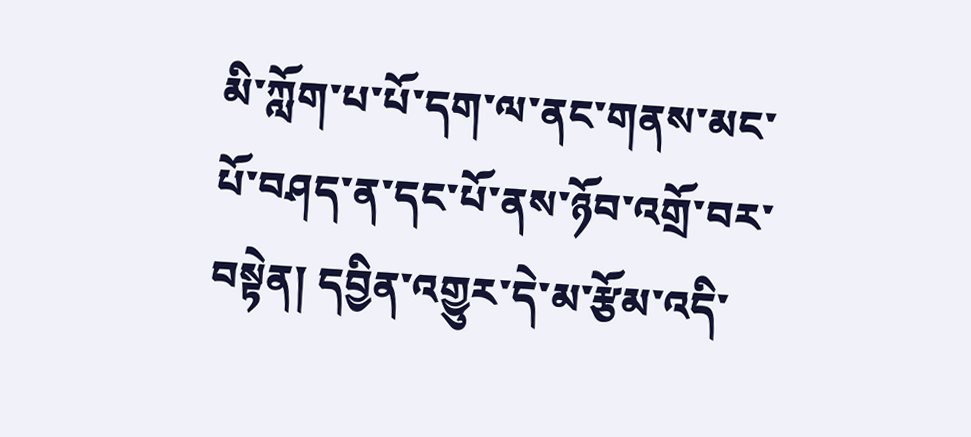མི་ཀློག་པ་པོ་དག་ལ་ནང་གནས་མང་པོ་བཤད་ན་དང་པོ་ནས་ཉོབ་འགྲོ་བར་བསྟེན། དབྱིན་འགྱུར་དེ་མ་རྩོམ་འདི་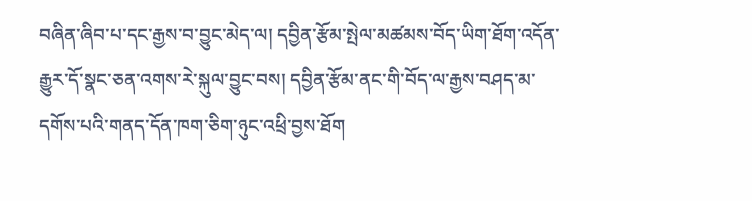བཞིན་ཞིབ་པ་དང་རྒྱས་བ་བྱུང་མེད་ལ། དབྱིན་རྩོམ་སྤེལ་མཚམས་བོད་ཡིག་ཐོག་འདོན་རྒྱུར་དོ་སྣང་ཅན་འགས་རེ་སྐུལ་བྱུང་བས། དབྱིན་རྩོམ་ནང་གི་བོད་ལ་རྒྱས་བཤད་མ་དགོས་པའི་གནད་དོན་ཁག་ཅིག་ཉུང་འཕྲི་བྱས་ཐོག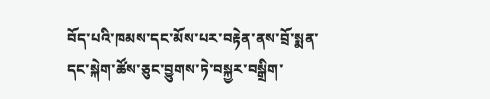བོད་པའི་ཁམས་དང་མོས་པར་བརྟེན་ནས་བྲོ་སྨན་དང་སྐེག་ཚོས་ཅུང་བྱུགས་ཏེ་བསྐྱར་བསྒྲིག་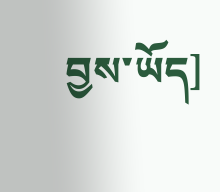བྱས་ཡོད]